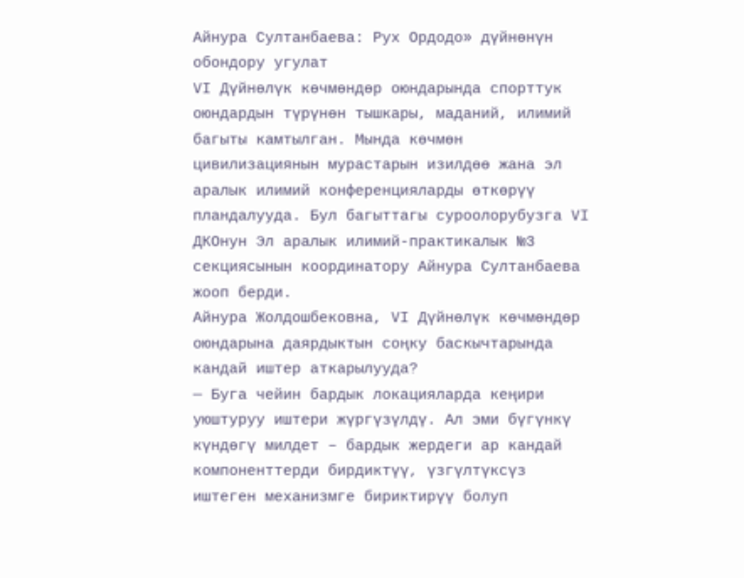Айнура Султанбаева: Рух Ордодо» дүйнөнүн обондору угулат
VI Дүйнөлүк көчмөндөр оюндарында спорттук оюндардын түрүнөн тышкары, маданий, илимий багыты камтылган. Мында көчмөн цивилизациянын мурастарын изилдөө жана эл аралык илимий конференцияларды өткөрүү пландалууда. Бул багыттагы суроолорубузга VI ДКОнун Эл аралык илимий-практикалык №3 секциясынын координатору Айнура Султанбаева жооп берди.
Айнура Жолдошбековна, VI Дүйнөлүк көчмөндөр оюндарына даярдыктын соңку баскычтарында кандай иштер аткарылууда?
— Буга чейин бардык локацияларда кеңири уюштуруу иштери жүргүзүлдү. Ал эми бүгүнкү күндөгү милдет – бардык жердеги ар кандай компоненттерди бирдиктүү, үзгүлтүксүз иштеген механизмге бириктирүү болуп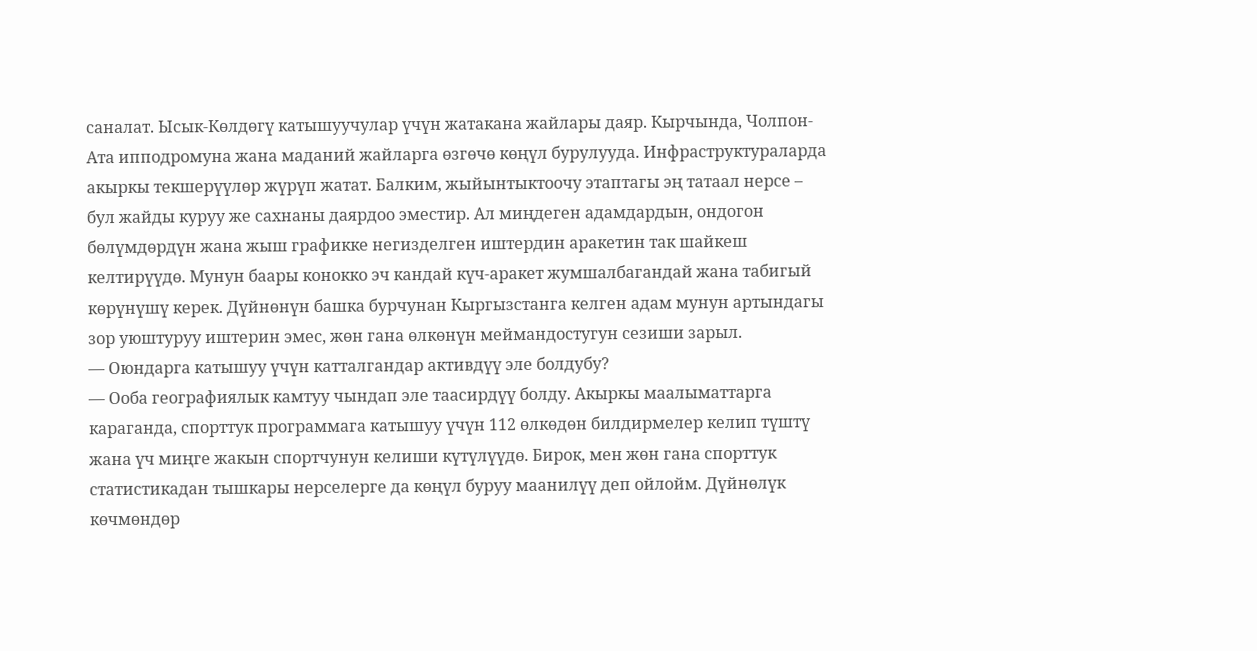саналат. Ысык-Көлдөгү катышуучулар үчүн жатакана жайлары даяр. Кырчында, Чолпон-Ата ипподромуна жана маданий жайларга өзгөчө көңүл бурулууда. Инфраструктураларда акыркы текшерүүлөр жүрүп жатат. Балким, жыйынтыктоочу этаптагы эң татаал нерсе – бул жайды куруу же сахнаны даярдоо эместир. Ал миңдеген адамдардын, ондогон бөлүмдөрдүн жана жыш графикке негизделген иштердин аракетин так шайкеш келтирүүдө. Мунун баары конокко эч кандай күч-аракет жумшалбагандай жана табигый көрүнүшү керек. Дүйнөнүн башка бурчунан Кыргызстанга келген адам мунун артындагы зор уюштуруу иштерин эмес, жөн гана өлкөнүн меймандостугун сезиши зарыл.
— Оюндарга катышуу үчүн катталгандар активдүү эле болдубу?
— Ооба географиялык камтуу чындап эле таасирдүү болду. Акыркы маалыматтарга караганда, спорттук программага катышуу үчүн 112 өлкөдөн билдирмелер келип түштү жана үч миңге жакын спортчунун келиши күтүлүүдө. Бирок, мен жөн гана спорттук статистикадан тышкары нерселерге да көңүл буруу маанилүү деп ойлойм. Дүйнөлүк көчмөндөр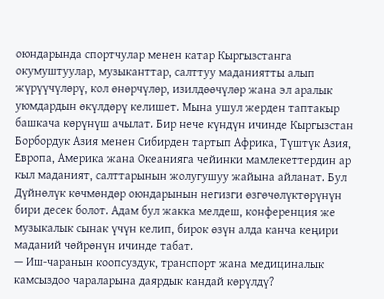оюндарында спортчулар менен катар Кыргызстанга окумуштуулар, музыканттар, салттуу маданиятты алып жүрүүчүлөрү, кол өнөрчүлөр, изилдөөчүлөр жана эл аралык уюмдардын өкүлдөрү келишет. Мына ушул жерден таптакыр башкача көрүнүш ачылат. Бир нече күндүн ичинде Кыргызстан Борбордук Азия менен Сибирден тартып Африка, Түштүк Азия, Европа, Америка жана Океанияга чейинки мамлекеттердин ар кыл маданият, салттарынын жолугушуу жайына айланат. Бул Дүйнөлүк көчмөндөр оюндарынын негизги өзгөчөлүктөрүнүн бири десек болот. Адам бул жакка мелдеш, конференция же музыкалык сынак үчүн келип, бирок өзүн алда канча кеңири маданий чөйрөнүн ичинде табат.
— Иш-чаранын коопсуздук, транспорт жана медициналык камсыздоо чараларына даярдык кандай көрүлдү?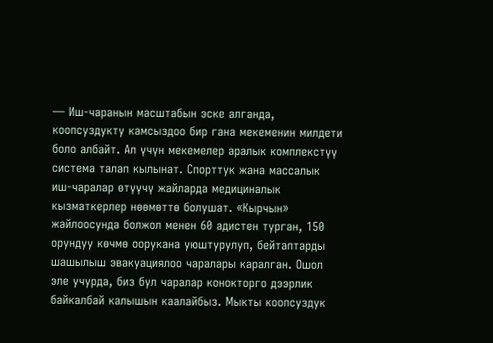— Иш-чаранын масштабын эске алганда, коопсуздукту камсыздоо бир гана мекеменин милдети боло албайт. Ал үчүн мекемелер аралык комплекстүү система талап кылынат. Спорттук жана массалык иш-чаралар өтүүчү жайларда медициналык кызматкерлер нөөмөттө болушат. «Кырчын» жайлоосунда болжол менен 60 адистен турган, 150 орундуу көчмө оорукана уюштурулуп, бейтаптарды шашылыш эвакуациялоо чаралары каралган. Ошол эле учурда, биз бул чаралар конокторго дээрлик байкалбай калышын каалайбыз. Мыкты коопсуздук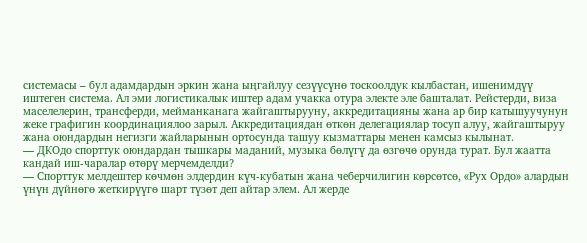системасы – бул адамдардын эркин жана ыңгайлуу сезүүсүнө тоскоолдук кылбастан, ишенимдүү иштеген система. Ал эми логистикалык иштер адам учакка отура электе эле башталат. Рейстерди, виза маселелерин, трансферди, мейманканага жайгаштырууну, аккредитацияны жана ар бир катышуучунун жеке графигин координациялоо зарыл. Аккредитациядан өткөн делегациялар тосуп алуу, жайгаштыруу жана оюндардын негизги жайларынын ортосунда ташуу кызматтары менен камсыз кылынат.
— ДКОдо спорттук оюндардан тышкары маданий, музыка бөлүгү да өзгөчө орунда турат. Бул жаатта кандай иш-чаралар өтөрү мерчемделди?
— Спорттук мелдештер көчмөн элдердин күч-кубатын жана чеберчилигин көрсөтсө, «Рух Ордо» алардын үнүн дүйнөгө жеткирүүгө шарт түзөт деп айтар элем. Ал жерде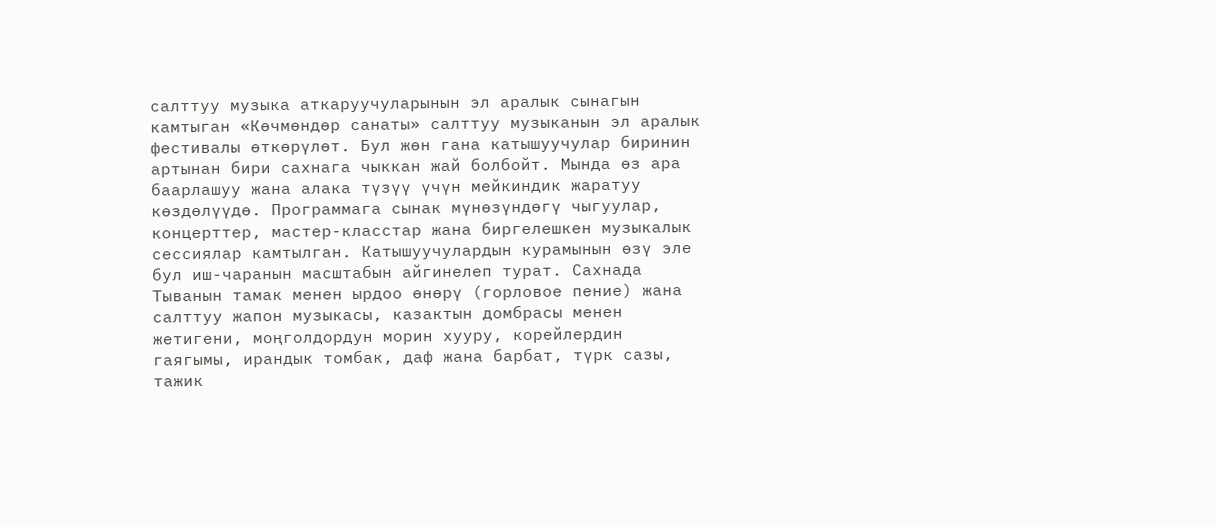салттуу музыка аткаруучуларынын эл аралык сынагын камтыган «Көчмөндөр санаты» салттуу музыканын эл аралык фестивалы өткөрүлөт. Бул жөн гана катышуучулар биринин артынан бири сахнага чыккан жай болбойт. Мында өз ара баарлашуу жана алака түзүү үчүн мейкиндик жаратуу көздөлүүдө. Программага сынак мүнөзүндөгү чыгуулар, концерттер, мастер-класстар жана биргелешкен музыкалык сессиялар камтылган. Катышуучулардын курамынын өзү эле бул иш-чаранын масштабын айгинелеп турат. Сахнада Тыванын тамак менен ырдоо өнөрү (горловое пение) жана салттуу жапон музыкасы, казактын домбрасы менен жетигени, моңголдордун морин хууру, корейлердин гаягымы, ирандык томбак, даф жана барбат, түрк сазы, тажик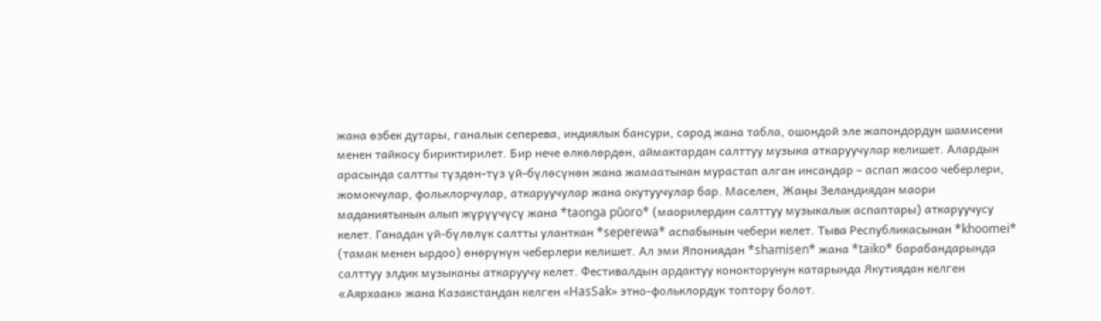жана өзбек дутары, ганалык сеперева, индиялык бансури, сарод жана табла, ошондой эле жапондордун шамисени менен тайкосу бириктирилет. Бир нече өлкөлөрдөн, аймактардан салттуу музыка аткаруучулар келишет. Алардын арасында салтты түздөн-түз үй-бүлөсүнөн жана жамаатынан мурастап алган инсандар – аспап жасоо чеберлери, жомокчулар, фольклорчулар, аткаруучулар жана окутуучулар бар. Маселен, Жаңы Зеландиядан маори маданиятынын алып жүрүүчүсү жана *taonga pūoro* (маорилердин салттуу музыкалык аспаптары) аткаруучусу келет. Ганадан үй-бүлөлүк салтты уланткан *seperewa* аспабынын чебери келет. Тыва Республикасынан *khoomei* (тамак менен ырдоо) өнөрүнүн чеберлери келишет. Ал эми Япониядан *shamisen* жана *taiko* барабандарында салттуу элдик музыканы аткаруучу келет. Фестивалдын ардактуу конокторунун катарында Якутиядан келген «Аярхаан» жана Казакстандан келген «HasSak» этно-фольклордук топтору болот.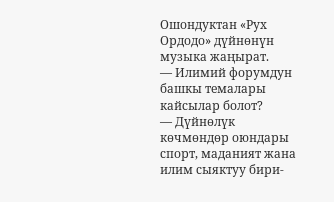Ошондуктан «Рух Ордодо» дүйнөнүн музыка жаңырат.
— Илимий форумдун башкы темалары кайсылар болот?
— Дүйнөлүк көчмөндөр оюндары спорт, маданият жана илим сыяктуу бири-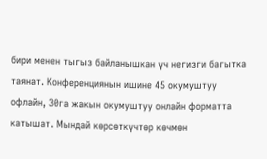бири менен тыгыз байланышкан үч негизги багытка таянат. Конференциянын ишине 45 окумуштуу офлайн, 30га жакын окумуштуу онлайн форматта катышат. Мындай көрсөткүчтөр көчмөн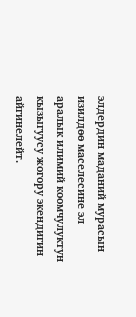элдердин маданий мурасын изилдөө маселесине эл аралык илимий коомчулуктун кызыгуусу жогору экендигин айгинелейт.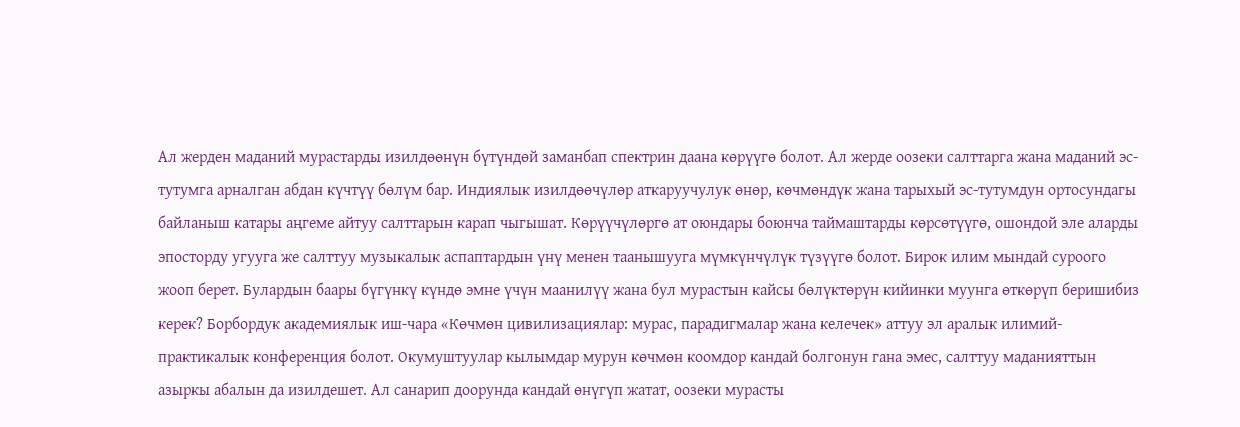Ал жерден маданий мурастарды изилдөөнүн бүтүндөй заманбап спектрин даана көрүүгө болот. Ал жерде оозеки салттарга жана маданий эс-тутумга арналган абдан күчтүү бөлүм бар. Индиялык изилдөөчүлөр аткаруучулук өнөр, көчмөндүк жана тарыхый эс-тутумдун ортосундагы байланыш катары аңгеме айтуу салттарын карап чыгышат. Көрүүчүлөргө ат оюндары боюнча таймаштарды көрсөтүүгө, ошондой эле аларды эпосторду угууга же салттуу музыкалык аспаптардын үнү менен таанышууга мүмкүнчүлүк түзүүгө болот. Бирок илим мындай суроого жооп берет. Булардын баары бүгүнкү күндө эмне үчүн маанилүү жана бул мурастын кайсы бөлүктөрүн кийинки муунга өткөрүп беришибиз керек? Борбордук академиялык иш-чара «Көчмөн цивилизациялар: мурас, парадигмалар жана келечек» аттуу эл аралык илимий-практикалык конференция болот. Окумуштуулар кылымдар мурун көчмөн коомдор кандай болгонун гана эмес, салттуу маданияттын азыркы абалын да изилдешет. Ал санарип доорунда кандай өнүгүп жатат, оозеки мурасты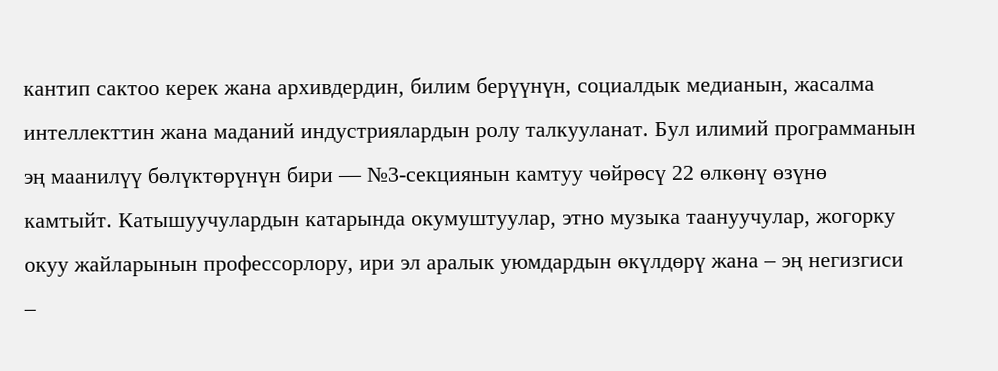кантип сактоо керек жана архивдердин, билим берүүнүн, социалдык медианын, жасалма интеллекттин жана маданий индустриялардын ролу талкууланат. Бул илимий программанын эң маанилүү бөлүктөрүнүн бири — №3-секциянын камтуу чөйрөсү 22 өлкөнү өзүнө камтыйт. Катышуучулардын катарында окумуштуулар, этно музыка таануучулар, жогорку окуу жайларынын профессорлору, ири эл аралык уюмдардын өкүлдөрү жана – эң негизгиси –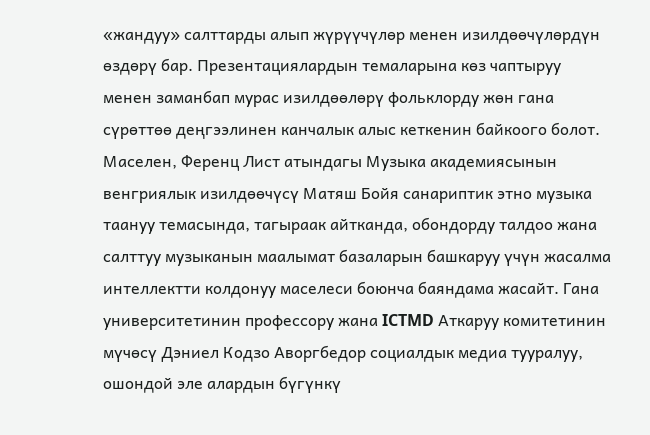«жандуу» салттарды алып жүрүүчүлөр менен изилдөөчүлөрдүн өздөрү бар. Презентациялардын темаларына көз чаптыруу менен заманбап мурас изилдөөлөрү фольклорду жөн гана сүрөттөө деңгээлинен канчалык алыс кеткенин байкоого болот. Маселен, Ференц Лист атындагы Музыка академиясынын венгриялык изилдөөчүсү Матяш Бойя санариптик этно музыка таануу темасында, тагыраак айтканда, обондорду талдоо жана салттуу музыканын маалымат базаларын башкаруу үчүн жасалма интеллектти колдонуу маселеси боюнча баяндама жасайт. Гана университетинин профессору жана ICTMD Аткаруу комитетинин мүчөсү Дэниел Кодзо Аворгбедор социалдык медиа тууралуу, ошондой эле алардын бүгүнкү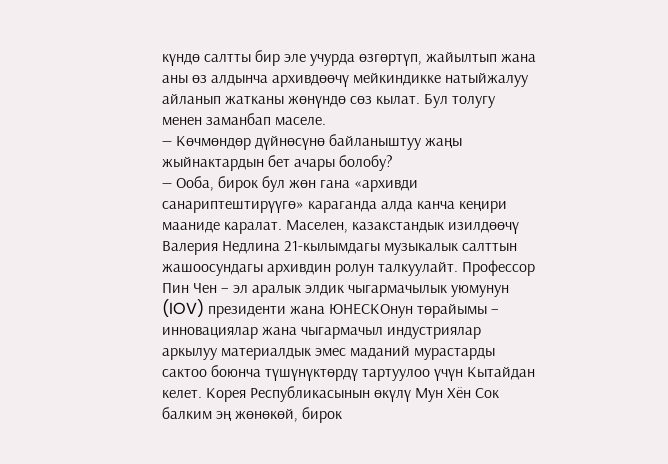күндө салтты бир эле учурда өзгөртүп, жайылтып жана аны өз алдынча архивдөөчү мейкиндикке натыйжалуу айланып жатканы жөнүндө сөз кылат. Бул толугу менен заманбап маселе.
— Көчмөндөр дүйнөсүнө байланыштуу жаңы жыйнактардын бет ачары болобу?
— Ооба, бирок бул жөн гана «архивди санариптештирүүгө» караганда алда канча кеңири мааниде каралат. Маселен, казакстандык изилдөөчү Валерия Недлина 21-кылымдагы музыкалык салттын жашоосундагы архивдин ролун талкуулайт. Профессор Пин Чен – эл аралык элдик чыгармачылык уюмунун (IOV) президенти жана ЮНЕСКОнун төрайымы – инновациялар жана чыгармачыл индустриялар аркылуу материалдык эмес маданий мурастарды сактоо боюнча түшүнүктөрдү тартуулоо үчүн Кытайдан келет. Корея Республикасынын өкүлү Мун Хён Сок балким эң жөнөкөй, бирок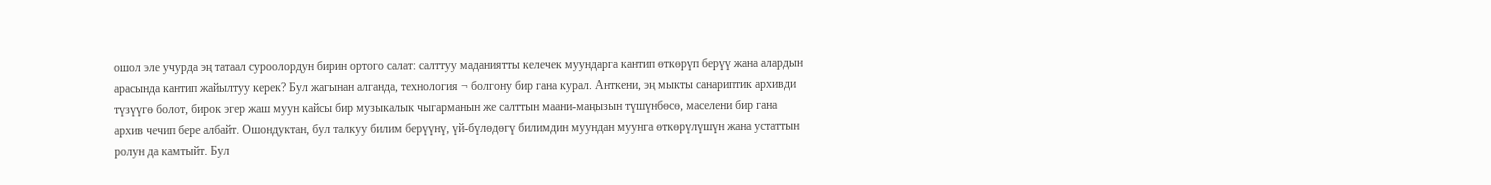ошол эле учурда эң татаал суроолордун бирин ортого салат: салттуу маданиятты келечек муундарга кантип өткөрүп берүү жана алардын арасында кантип жайылтуу керек? Бул жагынан алганда, технология ¬ болгону бир гана курал. Анткени, эң мыкты санариптик архивди түзүүгө болот, бирок эгер жаш муун кайсы бир музыкалык чыгарманын же салттын маани-маңызын түшүнбөсө, маселени бир гана архив чечип бере албайт. Ошондуктан, бул талкуу билим берүүнү, үй-бүлөдөгү билимдин муундан муунга өткөрүлүшүн жана устаттын ролун да камтыйт. Бул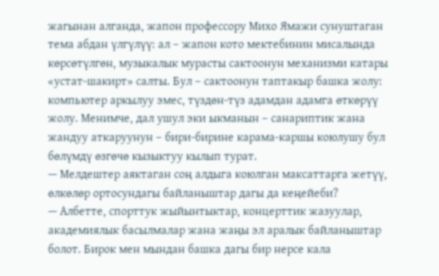жагынан алганда, жапон профессору Михо Ямажи сунуштаган тема абдан үлгүлүү: ал – жапон кото мектебинин мисалында көрсөтүлгөн, музыкалык мурасты сактоонун механизми катары «устат-шакирт» салты. Бул – сактоонун таптакыр башка жолу: компьютер аркылуу эмес, түздөн-түз адамдан адамга өткөрүү жолу. Менимче, дал ушул эки ыкманын – санариптик жана жандуу аткаруунун – бири-бирине карама-каршы коюлушу бул бөлүмдү өзгөчө кызыктуу кылып турат.
— Мелдештер аяктаган соң алдыга коюлган максаттарга жетүү, өлкөлөр ортосундагы байланыштар дагы да кеңейеби?
— Албетте, спорттук жыйынтыктар, концерттик жазуулар, академиялык басылмалар жана жаңы эл аралык байланыштар болот. Бирок мен мындан башка дагы бир нерсе кала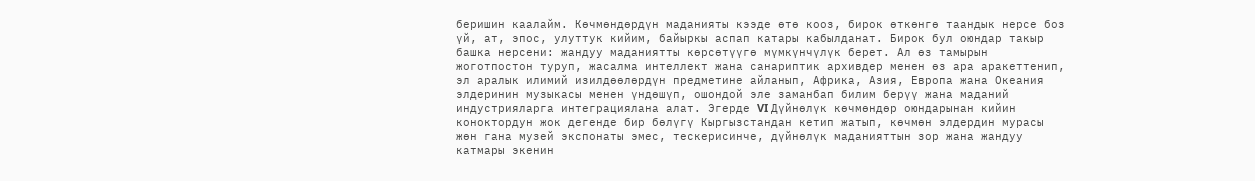беришин каалайм. Көчмөндөрдүн маданияты кээде өтө кооз, бирок өткөнгө таандык нерсе боз үй, ат, эпос, улуттук кийим, байыркы аспап катары кабылданат. Бирок бул оюндар такыр башка нерсени: жандуу маданиятты көрсөтүүгө мүмкүнчүлүк берет. Ал өз тамырын жоготпостон туруп, жасалма интеллект жана санариптик архивдер менен өз ара аракеттенип, эл аралык илимий изилдөөлөрдүн предметине айланып, Африка, Азия, Европа жана Океания элдеринин музыкасы менен үндөшүп, ошондой эле заманбап билим берүү жана маданий индустрияларга интеграциялана алат. Эгерде VI Дүйнөлүк көчмөндөр оюндарынан кийин коноктордун жок дегенде бир бөлүгү Кыргызстандан кетип жатып, көчмөн элдердин мурасы жөн гана музей экспонаты эмес, тескерисинче, дүйнөлүк маданияттын зор жана жандуу катмары экенин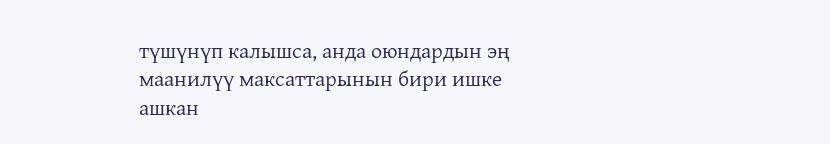түшүнүп калышса, анда оюндардын эң маанилүү максаттарынын бири ишке ашкан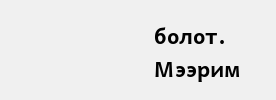болот.
Мээрим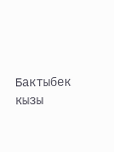Бактыбек кызы